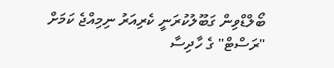ބޯލްޑްވިން ގަބޫލުކުރަނީ ކެރިއަރު ނިމިއްޖެ ކަމަށް
"ރަސްޓް" ގެ ހާދިސާ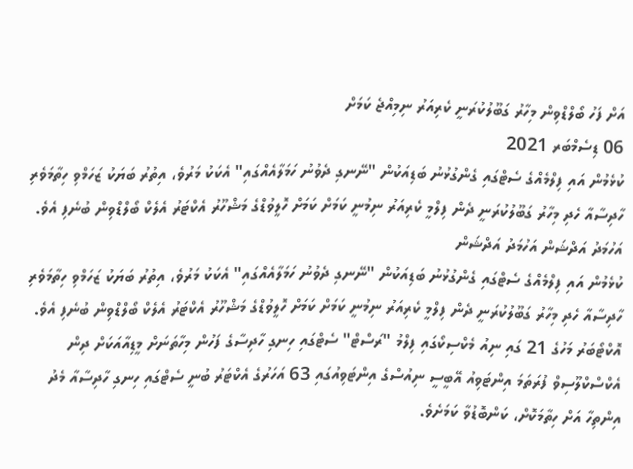އަށް ފަހު ބޯލްޑްވިން މިހާރު ގަބޫލުކުރަނީ ކެރިއަރު ނިމިއްޖެ ކަމަށް
06 ޑިސެމްބަރ 2021
ކުޅެމުން އައި ފިލްމެއްގެ ސެޓްގައި ގެންގުޅުނު ބަޑިއަކުން "ނޭނގި ދެވުނު ހަމަލާއެއްގައި" އެކަކު މަރުވެ، އިތުރު ބަޔަކު ޒަހަމްވި ހިތާމަވެރި ހާދިސާއާ ހެދި މިހާރު ގަބޫލުކުރަނީ ދެން ފިލްމީ ކެރިއަރު ނިމުނީ ކަމަށް ކަމަށް ހޮލީވުޑްގެ މަޝްހޫރު އެކްޓަރު އެލެކް ބޯލްޑްވިން ބުނެފި އެވެ.
އަހުމަދު އަދްޝަން އަހުމަދު އަދްޝަން
ކުޅެމުން އައި ފިލްމެއްގެ ސެޓްގައި ގެންގުޅުނު ބަޑިއަކުން "ނޭނގި ދެވުނު ހަމަލާއެއްގައި" އެކަކު މަރުވެ، އިތުރު ބަޔަކު ޒަހަމްވި ހިތާމަވެރި ހާދިސާއާ ހެދި މިހާރު ގަބޫލުކުރަނީ ދެން ފިލްމީ ކެރިއަރު ނިމުނީ ކަމަށް ކަމަށް ހޮލީވުޑްގެ މަޝްހޫރު އެކްޓަރު އެލެކް ބޯލްޑްވިން ބުނެފި އެވެ.
އޮކްޓޯބަރު މަހުގެ 21 ގައި ނިއު މެކްސިކޯގައި ފިލްމު "ރަސްޓް" ސެޓްގައި ހިނގި ހާދިސާގެ ފަހުން މިހާތަނަށް މީޑިއާއަކަށް ދިން އެކްސްކްލޫސިވް ފުރަތަމަ އިންޓަވިއު އޭބީސީ ނިއުސްގެ އިންޓަވިއުގައި 63 އަހަރުގެ އެކްޓަރު ބުނީ ސެޓްގައި ހިނގި ހާދިސާއާ މެދު އިންތިހާ އަށް ހިތާމަކޮށް، ކަންބޮޑުވާ ކަމަށެވެ.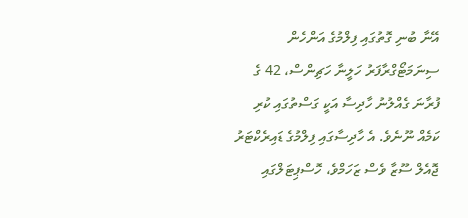އޭނާ ބުނި ގޮތުގައި ފިލްމުގެ އަންހެން ސިނަމަޓޯގްރާފަރު ހަލީނާ ހަޗިންސް، 42 ގެ ފުރާނަ ގެއްލުނު ހާދިސާ އަކީ ގަސްތުގައި ކުރި ކަމެއް ނޫނެވެ. އެ ހާދިސާގައި ފިލްމުގެ ޑައިރެކްޓަރު ޖޮއެލް ސޫޒާ ވެސް ޒަހަމްވެ، ހޮސްޕިޓަލްގައި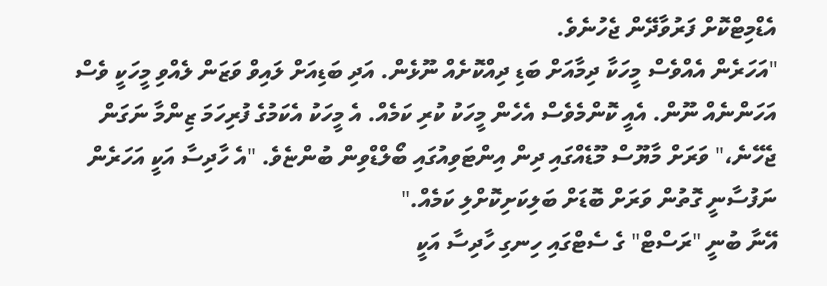އެޑްމިޓްކޮށް ފަރުވާދޭން ޖެހުނެވެ.
"އަހަރެން އެއްވެސް މީހަކާ ދިމާއަށް ބަޑި ދިއްކޮށެއް ނޫޅެން. އަދި ބަޑިއަށް ލައިވް ވަޒަން ލެއްވި މީހަކީ ވެސް އަހަންނެއް ނޫން. އެއީ ކޮންމެވެސް އެހެން މީހަކު ކުރި ކަމެއް. އެ މީހަކު އެކަމުގެ ފުރިހަމަ ޒިންމާ ނަގަން ޖެހޭނެ،" ވަރަށް މާޔޫސް މޫޑެއްގައި ދިން އިންޓަވިއުގައި ބޯލްޑްވިން ބުންޏެވެ. "އެ ހާދިސާ އަކީ އަހަރެން ނަފުސާނީ ގޮތުން ވަރަށް ބޮޑަށް ބަލިކަށިކޮށްލި ކަމެއް."
އޭނާ ބުނީ "ރަސްޓް" ގެ ސެޓްގައި ހިނގި ހާދިސާ އަކީ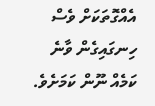އެއްގޮތަކަށް ވެސް ހިނގައިގެން ވާނެ ކަމެއް ނޫން ކަމަށެވެ.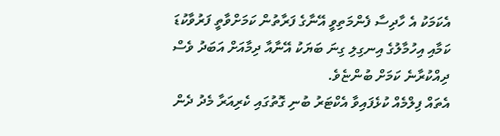އެކަމަކު އެ ހާދިސާ ފެންމަތިވީ އޭނާގެ ފަރާތުން ކަމަށްވާތީ ފަރުވާކުޑަ ކަމާއި އިހުމާލުގެ އިނގިލި ގިނަ ބަޔަކު އޭނާއާ ދިމާއަށް އަބަދު ވެސް ދިއްކުރާނެ ކަމަށް ބުންޏެވެ.
އެތައް ފިލްމެއް ކުޅެފައިވާ އެކްޓަރު ބުނި ގޮތުގައި ކެރިއަރާ މެދު ދެން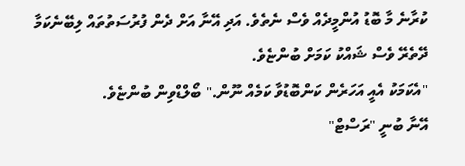ކުރާނެ މާ ބޮޑު އުންމީދެއް ވެސް ނެތެވެ. އަދި އޭނާ އަށް ދެން ފުރުސަތުތައް ލިބޭނެކަމާ ދޭތެރޭ ވެސް ޝައްކު ކަމަށް ބުންޏެވެ.
"އެކަމަކު އެއީ އަހަރެން ކަންބޮޑުވާ ކަމެއް ނޫން." ބޯލްޑްވިން ބުންޏެވެ.
އޭނާ ބުނީ "ރަސްޓް"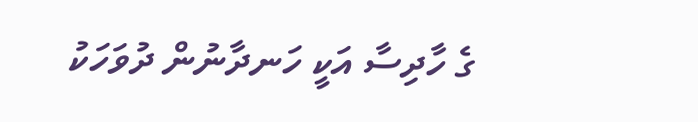ގެ ހާދިސާ އަކީ ހަނދާނުން ދުވަހަކު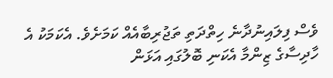ވެސް ފިލައިނުދާނެ ހިތްދަތި ތަޖުރިބާއެއް ކަމަށެވެ. އެކަމަކު އެ ހާދިސާގެ ޒިންމާ އެކަނި ބޮލުގައި އަޅަން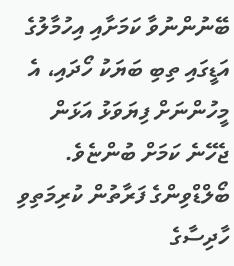ބޭނުންނުވާ ކަމަށާއި އިހުމާލުގެ އަޑީގައި ތިބި ބަޔަކު ހޯދައި، އެ މީހުންނަށް ފިޔަވަޅު އަޅަން ޖެހޭނެ ކަމަށް ބުންޏެވެ.
ބޯލްޑްވިންގެ ފަރާތުން ކުރިމަތިވި ހާދިސާގެ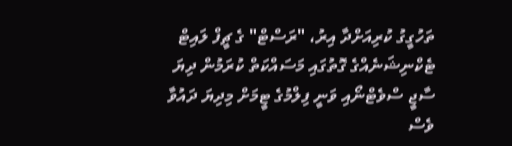ތަހުގީގު ކުރިއަށްދާ އިރު، "ރަސްޓް" ގެ ޗީފް ލައިޓް ޓެކްނިޝަނެއްގެ ގޮތުގައި މަސައްކަތް ކުރަމުން ދިޔަ ސާޖީ ސްވެޓްނޯއި ވަނީ ފިލްމުގެ ޓީމަށް މިދިޔަ ދައުވާ ވެސް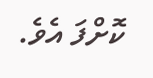ކޮށްފަ އެވެ.